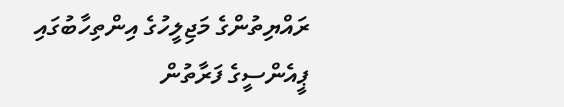ރައްޔިތުންގެ މަޖިލީހުގެ އިންތިހާބުގައި ޕީއެންސީގެ ފަރާތުން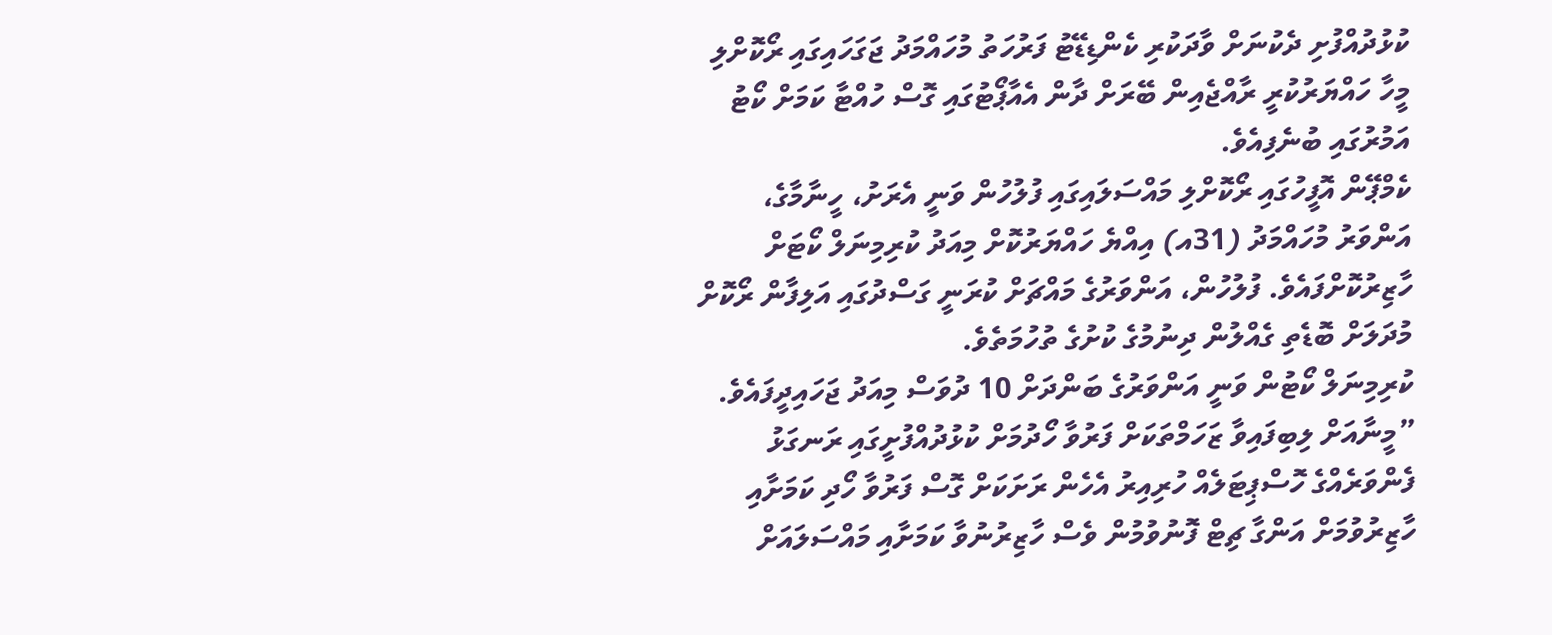ކުޅުދުއްފުށި ދެކުނަށް ވާދަކުރި ކެންޑިޑޭޓު ފަރުހަތު މުހައްމަދު ޖަގަހައިގައި ރޯކޮށްލި މީހާ ހައްޔަރުކުރީ ރާއްޖެއިން ބޭރަށް ދާން އެއާޕޯޓުގައި ގޮސް ހުއްޓާ ކަމަށް ކޯޓު އަމުރުގައި ބުނެފިއެވެ.
ކެމްޕޭން އޮފީހުގައި ރޯކޮށްލި މައްސަލައިގައި ފުލުހުން ވަނީ އެރަށު، ހީނާމާގެ، އަންވަރު މުހައްމަދު (31އ) އިއްޔެ ހައްޔަރުކޮށް މިއަދު ކުރިމިނަލް ކޯޓަށް ހާޒިރުކޮށްފައެވެ. ފުލުހުން، އަންވަރުގެ މައްޗަށް ކުރަނީ ގަސްދުގައި އަލިފާން ރޯކޮށް މުދަލަށް ބޮޑެތި ގެއްލުން ދިނުމުގެ ކުށުގެ ތުހުމަތެވެ.
ކުރިމިނަލް ކޯޓުން ވަނީ އަންވަރުގެ ބަންދަށް 10 ދުވަސް މިއަދު ޖަހައިދީފައެވެ.
”މީނާއަށް ލިބިފައިވާ ޒަހަމްތަކަށް ފަރުވާ ހޯދުމަށް ކުޅުދުއްފުށީގައި ރަނގަޅު ފެންވަރެއްގެ ހޮސްޕިޓަލެއް ހުރިއިރު އެހެން ރަށަކަށް ގޮސް ފަރުވާ ހޯދި ކަމަށާއި ހާޒިރުވުމަށް އަންގާ ޗިޓް ފޮނުވުމުން ވެސް ހާޒިރުނުވާ ކަމަށާއި މައްސަލައަށް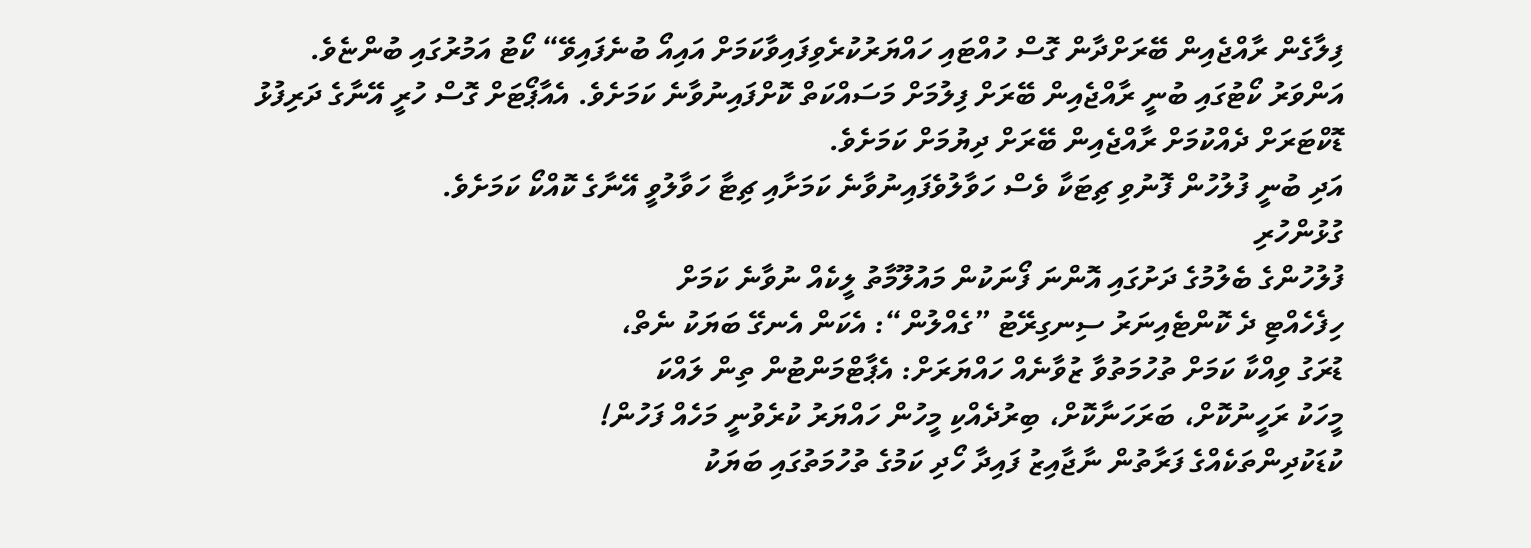ފިލާގެން ރާއްޖެއިން ބޭރަށްދާން ގޮސް ހުއްޓައި ހައްޔަރުކުރެވިފައިވާކަމަށް އައިއޯ ބުނެފައިވޭ“ ކޯޓު އަމުރުގައި ބުންޏެވެ.
އަންވަރު ކޯޓުގައި ބުނީ ރާއްޖެއިން ބޭރަށް ފިލުމަށް މަސައްކަތް ކޮށްފައިނުވާނެ ކަމަށެވެ. އެއާޕޯޓަށް ގޮސް ހުރީ އޭނާގެ ދަރިފުޅު ޑޮކްޓަރަށް ދެއްކުމަށް ރާއްޖެއިން ބޭރަށް ދިޔުމަށް ކަމަށެވެ.
އަދި ބުނީ ފުލުހުން ފޮނުވި ޗިޓަކާ ވެސް ހަވާލުވެފައިނުވާނެ ކަމަށާއި ޗިޓާ ހަވާލުވީ އޭނާގެ ކޮއްކޯ ކަމަށެވެ.
ގުޅުންހުރި
ފުލުހުންގެ ބެލުމުގެ ދަށުގައި އޮންނަ ފޯނަކުން މައުލޫމާތު ލީކެއް ނުވާނެ ކަމަށް
ހިފެހެއްޓި ދެ ކޮންޓެއިނަރު ސިނގިރޭޓު ”ގެއްލުން“: އެކަން އެނގޭ ބަޔަކު ނެތް،
ޑުރަގު ވިއްކާ ކަމަށް ތުހުމަތުވާ ޒުވާނެއް ހައްޔަރަށް: އެޕާޓްމަންޓުން ތިން ލައްކަ
މީހަކު ރަހީނުކޮށް، ބަރަހަނާކޮށް، ބިރުދެއްކި މީހުން ހައްޔަރު ކުރެވުނީ މަހެއް ފަހުން!
ކުޑަކުދިންތަކެއްގެ ފަރާތުން ނާޖާއިޒު ފައިދާ ހޯދި ކަމުގެ ތުހުމަތުގައި ބަޔަކު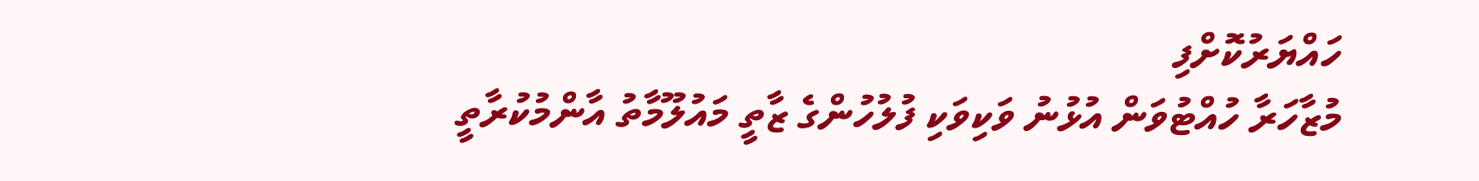ހައްޔަރުކޮށްފި
މުޒާހަރާ ހުއްޓުވަން އުޅުނު ވަކިވަކި ފުލުހުންގެ ޒާތީ މައުލޫމާތު އާންމުކުރާތީ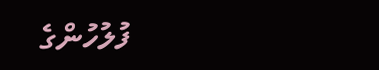ފުލުހުންގެ